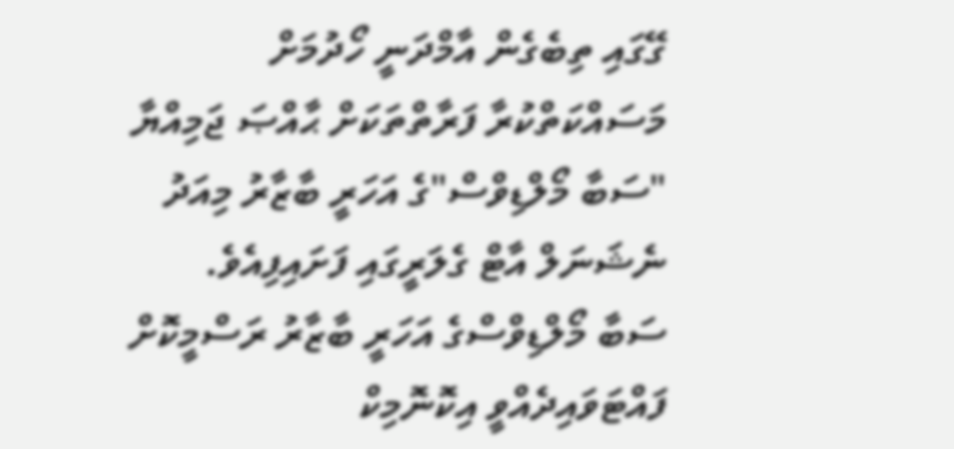ގޭގައި ތިބެގެން އާމްދަނީ ހޯދުމަށް މަސައްކަތްކުރާ ފަރާތްތަކަށް ޙާއްޞަ ޖަމިއްޔާ "ސަބާ މޯލްޑިވްސް"ގެ އަހަރީ ބާޒާރު މިއަދު ނެޝަނަލް އާޓް ގެލަރީގައި ފަށައިފިއެވެ.
ސަބާ މޯލްޑިވްސްގެ އަހަރީ ބާޒާރު ރަސްމީކޮށް ފައްޓަވައިދެއްވީ އިކޮނޮމިކް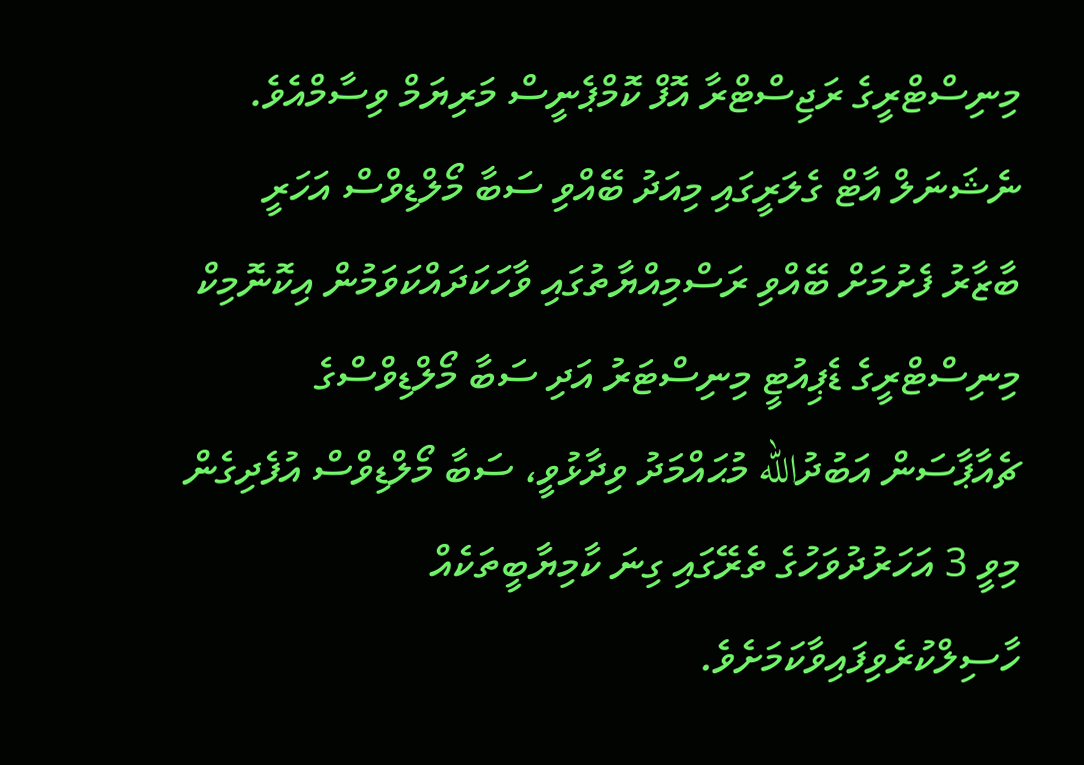މިނިސްޓްރީގެ ރަޖިސްޓްރާ އޮފް ކޮމްޕެނީސް މަރިޔަމް ވިސާމްއެވެ. ނެޝަނަލް އާޓް ގެލަރީގައި މިއަދު ބޭއްވި ސަބާ މޯލްޑިވްސް އަހަރީ ބާޒާރު ފެށުމަށް ބޭއްވި ރަސްމިއްޔާތުގައި ވާހަކަދައްކަވަމުން އިކޮނޮމިކް މިނިސްޓްރީގެ ޑެޕިއުޓީ މިނިސްޓަރު އަދި ސަބާ މޯލްޑިވްސްގެ ޗެއާޕާސަން އަބުދުالله މުޙައްމަދު ވިދާޅުވީ، ސަބާ މޯލްޑިވްސް އުފެދިގެން މިވީ 3 އަހަރުދުވަހުގެ ތެރޭގައި ގިނަ ކާމިޔާބީތަކެއް ހާސިލްކުރެވިފައިވާކަމަށެވެ.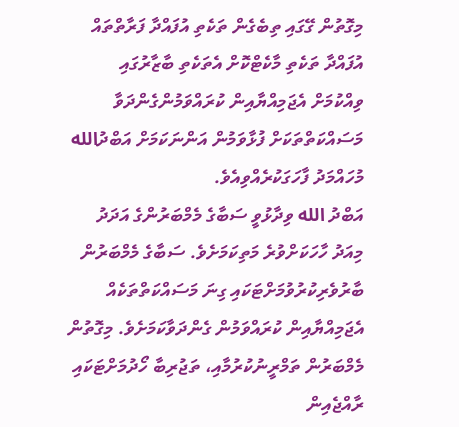މިގޮތުން ގޭގައި ތިބެގެން ތަކެތި އުފައްދާ ފަރާތްތައް އުފައްދާ ތަކެތި މާކެޓްކޮށް އެތަކެތި ބާޒާރުގައި ވިއްކުމަށް އެޖަމިއްޔާއިން ކުރައްވަމުންގެންދަވާ މަސައްކަތްތަކަށް ފުޅާވަމުން އަންނަކަމަށް އަބްދުالله މުހައްމަދު ފާހަގަކުރެއްވިއެވެ.
އަބްދު الله ވިދާޅުވީ ސަބާގެ މެމްބަރުންގެ އަދަދު މިއަދު ހާހަކަށްވުރެ މަތިކަމަށެވެ. ސަބާގެ މެމްބަރުން ބާރުވެރިކުރުވުމަށްޓަކައި ގިނަ މަސައްކަތްތަކެއް އެޖަމިއްޔާއިން ކުރައްވަމުން ގެންދަވާކަމަށެވެ. މިގޮތުން މެމްބަރުން ތަމްރީނުކުރުމާއި، ތަޖުރިބާ ހޯދުމަށްޓަކައި ރާއްޖެއިން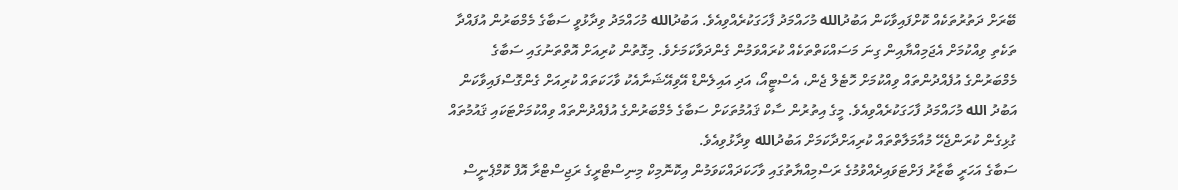ބޭރަށް ދަތުރުތަކެއް ކޮށްފައިވާކަން އަބުދުالله މުހައްމަދު ފާހަގަކުރެއްވިއެވެ. އަބުދުالله މުހައްމަދު ވިދާޅުވީ ސަބާގެ މެމްބަރުން އުފައްދާ ތަކެތި ވިއްކުމަށް އެޖަމިއްޔާއިން ގިނަ މަސައްކަތްތަކެއް ކުރައްވަމުން ގެންދަވާކަމަށެވެ. މިގޮތުން ކުރިއަށް އޮތްތަނުގައި ސަބާގެ މެމްބަރުންގެ އުފެއްދުންތައް ވިއްކުމަށް ހޮޓެލް ޖެން، އެސްޓީއޯ، އަދި އައިލެންޑް އޭވިއޭޝަނާއެކު ވާހަކަތައް ކުރިއަށް ގެންގޮސްފައިވާކަން އަބުދު الله މުހައްމަދު ފާހަގަކުރެއްވިއެވެ. މީގެ އިތުރުން ސާކް ޤައުމުތަކަށް ސަބާގެ މެމްބަރުންގެ އުފެއްދުންތައް ވިއްކުމަށްޓަކައި ޤައުމުތައް ގުޅިގެން ކުރަންޖެހޭ މުއާމަލާތްތައް ކުރިއަށްދާކަމަށް އަބުދުالله ވިދާޅުވިއެވެ.
ސަބާގެ އަހަރީ ބާޒާރު ފަށްޓަވައިދެއްވުމުގެ ރަސްމިއްޔާތުގައި ވާހަކަދައްކަވަމުން އިކޮނޮމިކް މިނިސްޓްރީގެ ރަޖިސްޓްރާ އޮފް ކޮމްޕެނީސް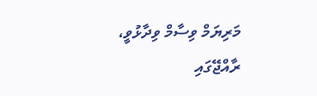މަރިޔަމް ވިސާމް ވިދާޅުވީ، ރާއްޖޭގައި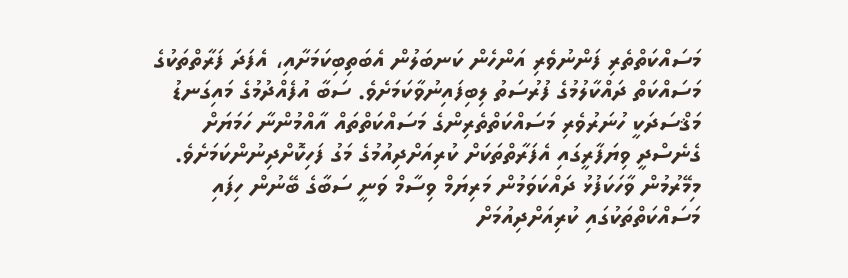މަސައްކަތްތެރި ފަންނުވެރި އަންހެން ކަނބަލުން އެބަތިބިކަމަށާއި، އެފަދަ ފަރާތްތަކުގެ މަސައްކަތް ދައްކާލުމުގެ ފުރުސަތު ލިބިފައިނުވާކަމަށެވެ. ސަބާ އުފެއްދުމުގެ މައިގަނޑު މަޤްސަދަކީ ހުނަރުވެރި މަސައްކަތްތެރިންގެ މަސައްކަތްތައް އާއްމުންނާ ހަމަޔަށް ގެނެސްދީ ވިޔަފާރީގައި އެފަރާތްތަކަށް ކުރިއަށްދިއުމުގެ މަގު ފަހިކޮށްދިނުންކަމަށެވެ. މިމޭރުމުން ވާހަކަފުޅު ދައްކަވަމުން މަރިޔަމް ވިސާމް ވަނީ ސަބާގެ ބޭނުން ހިފައި މަސައްކަތްތަކުގައި ކުރިއަށްދިއުމަށް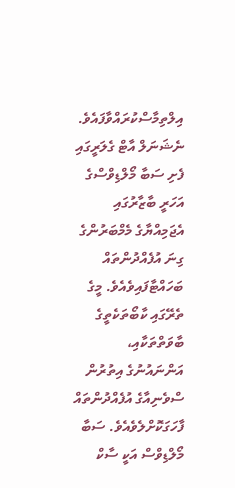އިލްތިމާސްކުރައްވާފައެވެ.
ނެޝަނަލް އާޓް ގެލަރީގައި ފެށި ސަބާ މޯލްޑިވްސްގެ އަހަރީ ބާޒާރުގައި އެޖަމިއްޔާގެ މެމްބަރުންގެ ގިނަ އުފެއްދުންތައް ބަހައްޓާފައިވެއެވެ. މީގެ ތެރޭގައި ކާބޯތަކެތީގެ ބާވަތްތަކާއި، އަންނައުނުގެ އިތުރުން ސްވެނިއާގެ އުފެއްދުންތައް ފާހަގަކޮށްލެވެއެވެ. ސަބާ މޯލްޑިވްސް އަކީ ސާކް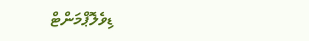ޑިވެލޮޕްމަންޓް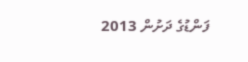ފަންޑުގެ ދަށުން 2013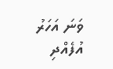ވަނަ އަހަރު އުފެއްދި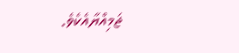ޖަމިއްޔާއެކެވެ.